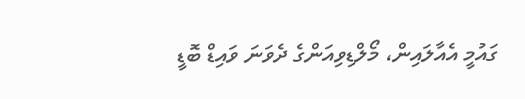ގައުމީ އެއާލައިން، މޯލްޑިވިއަންގެ ދެވަނަ ވައިޑް ބޮޑީ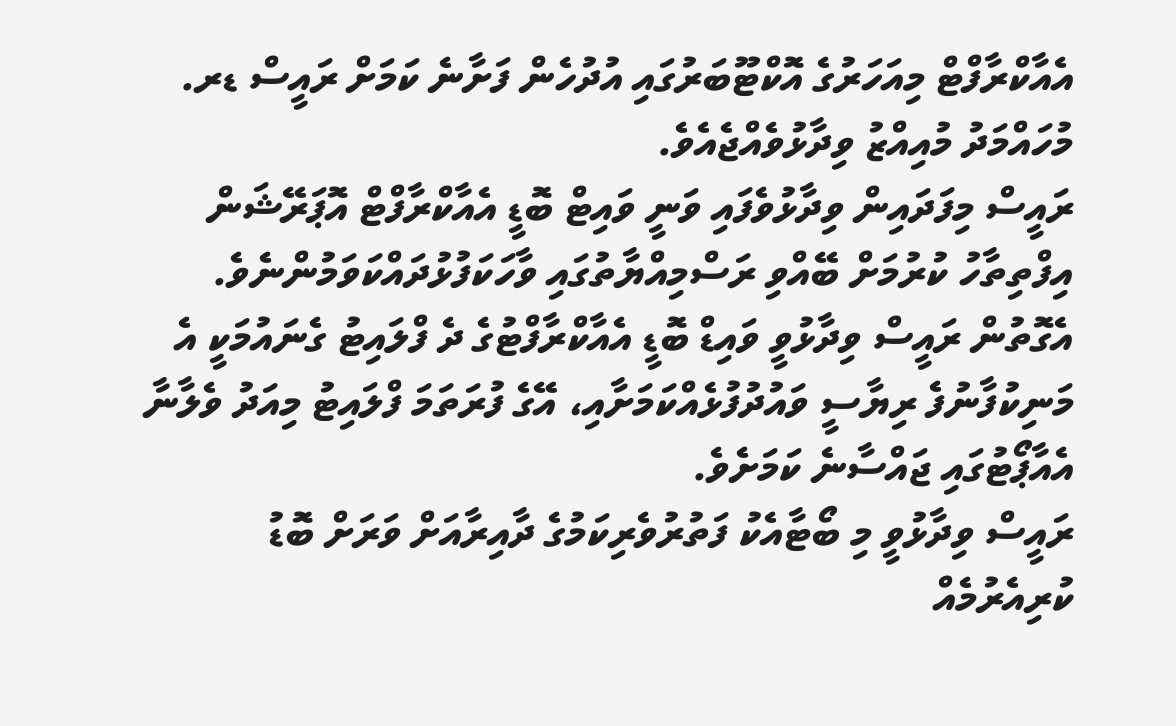އެއާކްރާފްޓް މިއަހަރުގެ އޮކްޓޫބަރުގައި އުދުހެން ފަށާނެ ކަމަށް ރައީސް ޑރ. މުހައްމަދު މުއިއްޒު ވިދާޅުވެއްޖެއެވެ.
ރައީސް މިފަދައިން ވިދާޅުވެފައި ވަނީ ވައިޓް ބޮޑީ އެއާކްރާފްޓް އޮޕަރޭޝަން އިފްތިތާހު ކުރުމަށް ބޭއްވި ރަސްމިއްޔާތުގައި ވާހަކަފުޅުދައްކަވަމުންނެވެ. އެގޮތުން ރައީސް ވިދާޅުވީ ވައިޑް ބޮޑީ އެއާކްރާފްޓުގެ ދެ ފްލައިޓު ގެނައުމަކީ އެ މަނިކުފާނުފެ ރިޔާސީ ވައުދުފުޅެއްކަމަށާއި، އޭގެ ފުރަތަމަ ފްލައިޓު މިއަދު ވެލާނާ އެއާޕޯޓުގައި ޖައްސާނެ ކަމަށެވެ.
ރައީސް ވިދާޅުވީ މި ބޯޓާއެކު ފަތުރުވެރިކަމުގެ ދާއިރާއަށް ވަރަށް ބޮޑު ކުރިއެރުމެއް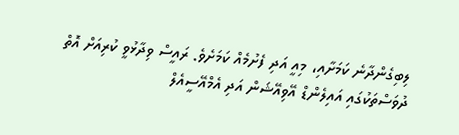ލިބިގެންދާނެ ކަމަށާއި، މިއީ އަދި ފެށުމެއް ކަމަށެވެ. ރައީސް ވިދާޅުވީ ކުރިއަށް އޮތް ދުވަސްތަކުގައި އައިލެންޑް އޭވިއޭޝަން އަދި އެމްއޭސީއެލް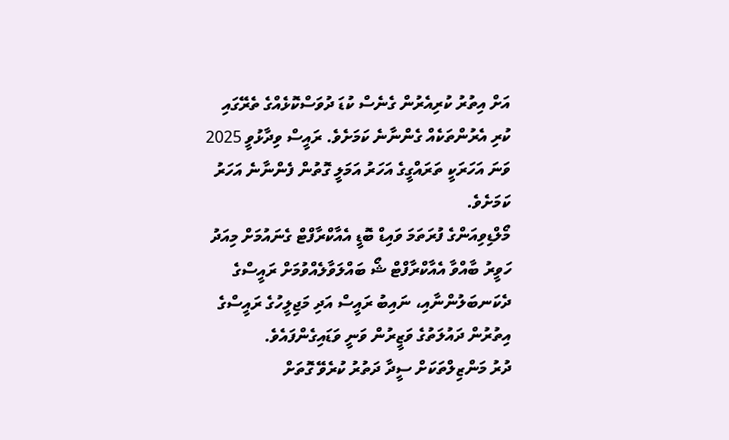އަށް އިތުރު ކުރިއެރުން ގެނެސް ކުޑަ ދުވަސްކޮޅެއްގެ ތެރޭގައި ކުރި އެރުންތަކެއް ގެންނާނެ ކަމަށެވެ. ރައީސް ވިދާޅުވީ 2025 ވަނަ އަހަރަކީ ތަރައްގީގެ އަހަރު އަމަލީ ގޮތުން ފެންނާނެ އަހަރު ކަމަށެވެ.
މޯލްޑިވިއަންގެ ފުރަތަމަ ވައިޑް ބޮޑީ އެއާކްރާފްޓް ގެނައުމަށް މިއަދު ހަވީރު ބާއްވާ އެއާކްރާފްޓް ޝޯ ބައްލަވާލެއްވުމަށް ރައީސްގެ ދެކަނބަލުންނާއި، ނައިބު ރައީސް އަދި މަޖިލީހުގެ ރައީސްގެ އިތުރުން ދައުލަތުގެ ވަޒީރުން ވަނީ ވަޑައިގެންފައެވެ.
ދުރު މަންޒިލްތަކަށް ސީދާ ދަތުރު ކުރެވޭ ގޮތަށް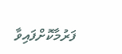ފަރުމާކޮށްފައިވާ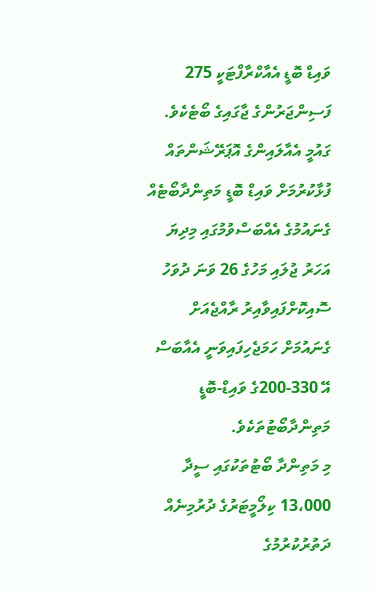ވައިޑް ބޮޑީ އެއާކްރާފްޓަކީ 275 ފަސިންޖަރުންގެ ޖާގައިގެ ބޯޓެކެވެ.
ގައުމީ އެއާލައިންގެ އޮޕަރޭޝަންތައް ފުޅާކުރުމަށް ވައިޑް ބޮޑީ މަތިންދާބޯޓެއް ގެނައުމުގެ އެއްބަސްވުމުގައި މިދިޔަ އަހަރު ޖުލައި މަހުގެ 26 ވަނަ ދުވަހު ސޮއިކޮށްފައިވާއިރު ރާއްޖެއަށް ގެނައުމަށް ހަމަޖެހިފައިވަނީ އެއާބަސް އޭ 330-200ގެ ވައިޑް-ބޮޑީ މަތިންދާބޯޓުތަކެވެ.
މި މަތިންދާ ބޯޓުތަކުގައި ސީދާ 13،000 ކިލޯމީޓަރުގެ ދުރުމިނެއް ދަތުރުކުރުމުގެ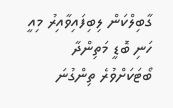ގާބިލްކަން ލިބިފައިވާއިރު މިއީ ހަނި ބޮޑީ މަތިންދާ ބޯޓަކަށްވުރެ ތިންގުނަ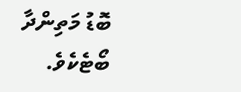ބޮޑު މަތިންދާ ބޯޓެކެވެ.